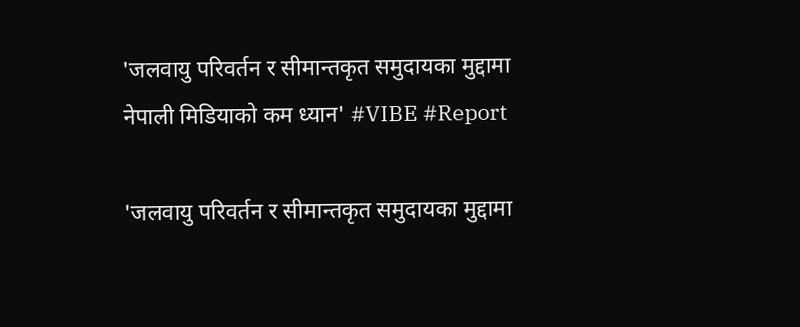'जलवायु परिवर्तन र सीमान्तकृत समुदायका मुद्दामा नेपाली मिडियाको कम ध्यान' #VIBE #Report

'जलवायु परिवर्तन र सीमान्तकृत समुदायका मुद्दामा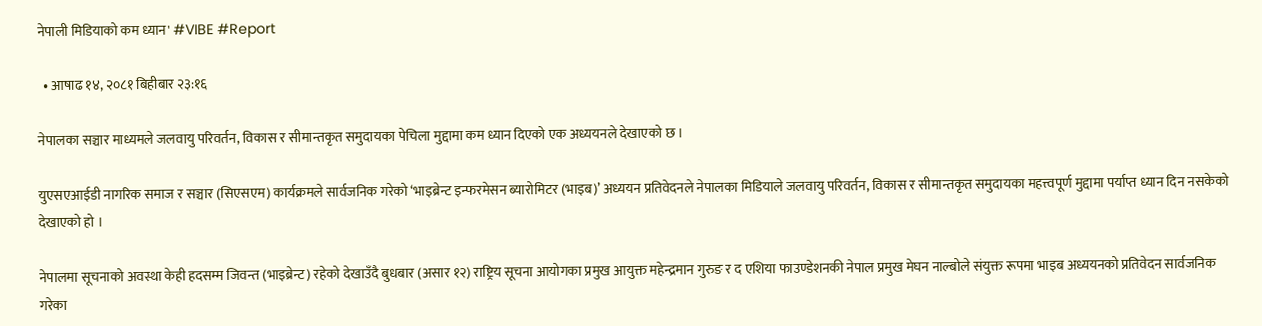नेपाली मिडियाको कम ध्यान' #VIBE #Report

  • आषाढ १४, २०८१ बिहीबार २३:१६

नेपालका सञ्चार माध्यमले जलवायु परिवर्तन, विकास र सीमान्तकृत समुदायका पेचिला मुद्दामा कम ध्यान दिएको एक अध्ययनले देखाएको छ ।

युएसएआईडी नागरिक समाज र सञ्चार (सिएसएम) कार्यक्रमले सार्वजनिक गरेको ‘भाइब्रेन्ट इन्फरमेसन ब्यारोमिटर (भाइब)’ अध्ययन प्रतिवेदनले नेपालका मिडियाले जलवायु परिवर्तन, विकास र सीमान्तकृत समुदायका महत्त्वपूर्ण मुद्दामा पर्याप्त ध्यान दिन नसकेको देखाएको हो ।

नेपालमा सूचनाको अवस्था केही हदसम्म जिवन्त (भाइब्रेन्ट) रहेको देखाउँदै बुधबार (असार १२) राष्ट्रिय सूचना आयोगका प्रमुख आयुक्त महेन्द्रमान गुरुङ र द एशिया फाउण्डेशनकी नेपाल प्रमुख मेघन नाल्बोले संयुक्त रूपमा भाइब अध्ययनको प्रतिवेदन सार्वजनिक गरेका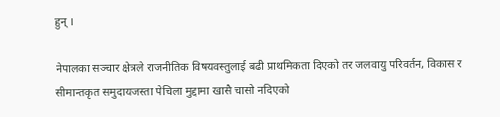हुन् ।

नेपालका सञ्चार क्षेत्रले राजनीतिक विषयवस्तुलाई बढी प्राथमिकता दिएको तर जलवायु परिवर्तन, विकास र सीमान्तकृत समुदायजस्ता पेचिला मुद्दामा खासै चासो नदिएको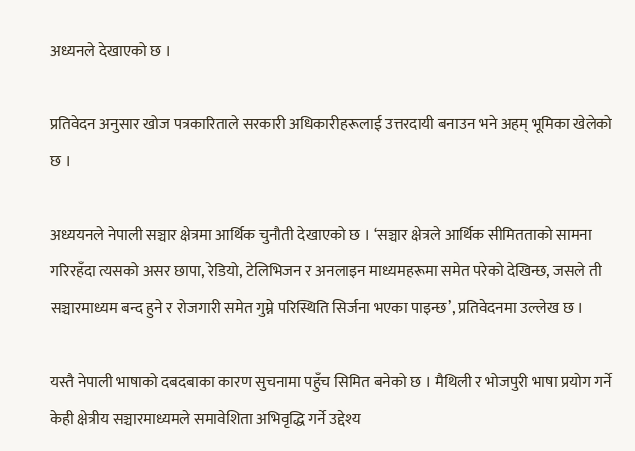अध्यनले देखाएको छ ।

प्रतिवेदन अनुसार खोज पत्रकारिताले सरकारी अधिकारीहरूलाई उत्तरदायी बनाउन भने अहम् भूमिका खेलेको छ ।

अध्ययनले नेपाली सञ्चार क्षेत्रमा आर्थिक चुनौती देखाएको छ । ‘सञ्चार क्षेत्रले आर्थिक सीमितताको सामना गरिरहँदा त्यसको असर छापा, रेडियो, टेलिभिजन र अनलाइन माध्यमहरूमा समेत परेको देखिन्छ, जसले ती सञ्चारमाध्यम बन्द हुने र रोजगारी समेत गुम्ने परिस्थिति सिर्जना भएका पाइन्छ’, प्रतिवेदनमा उल्लेख छ ।

यस्तै नेपाली भाषाको दबदबाका कारण सुचनामा पहुँच सिमित बनेको छ । मैथिली र भोजपुरी भाषा प्रयोग गर्ने केही क्षेत्रीय सञ्चारमाध्यमले समावेशिता अभिवृद्धि गर्ने उद्देश्य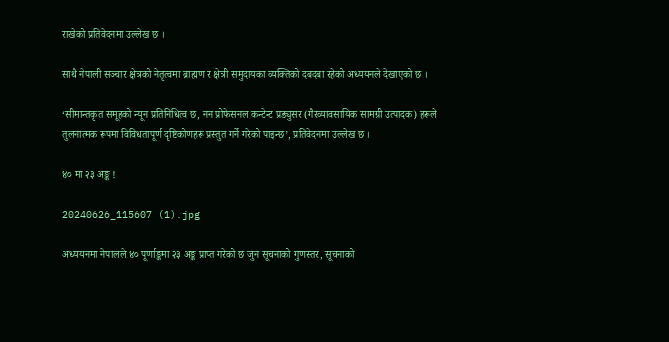राखेको प्रतिवेदनमा उल्लेख छ ।

साथै नेपाली सञ्चार क्षेत्रको नेतृत्वमा ब्राह्मण र क्षेत्री समुदायका व्यक्तिको दबदबा रहेको अध्ययनले देखाएको छ ।

‘सीमान्तकृत समूहको न्यून प्रतिनिधित्व छ, नन प्रोफेसनल कन्टेन्ट प्रड्युसर (गैरव्यावसायिक सामग्री उत्पादक) हरूले तुलनात्मक रूपमा विविधतापूर्ण दृष्टिकोणहरू प्रस्तुत गर्ने गरेको पाइन्छ’, प्रतिवेदनमा उल्लेख छ ।

४० मा २३ अङ्क !

20240626_115607 (1).jpg

अध्ययनमा नेपालले ४० पूर्णाङ्कमा २३ अङ्क प्राप्त गरेको छ जुन सूचनाको गुणस्तर, सूचनाको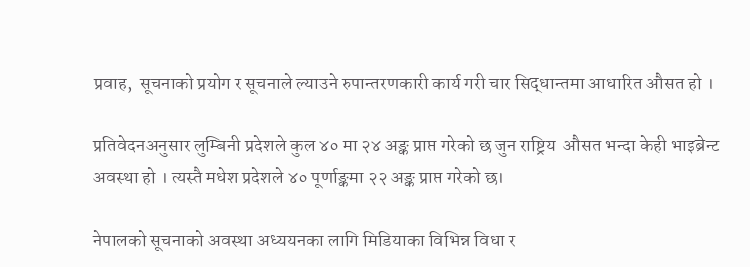प्रवाह,  सूचनाको प्रयोग र सूचनाले ल्याउने रुपान्तरणकारी कार्य गरी चार सिद्धान्तमा आधारित औसत हो ।

प्रतिवेदनअनुसार लुम्बिनी प्रदेशले कुल ४० मा २४ अङ्क प्राप्त गरेको छ जुन राष्ट्रिय  औसत भन्दा केही भाइब्रेन्ट अवस्था हो । त्यस्तै मधेश प्रदेशले ४० पूर्णाङ्कमा २२ अङ्क प्राप्त गरेको छ।

नेपालको सूचनाको अवस्था अध्ययनका लागि मिडियाका विभिन्न विधा र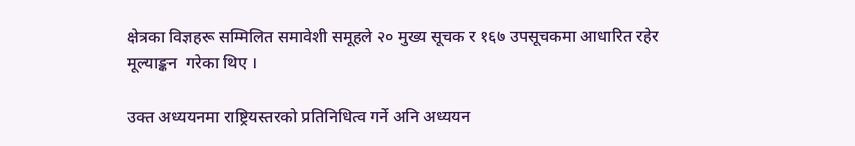क्षेत्रका विज्ञहरू सम्मिलित समावेशी समूहले २० मुख्य सूचक र १६७ उपसूचकमा आधारित रहेर मूल्याङ्कन  गरेका थिए ।

उक्त अध्ययनमा राष्ट्रियस्तरको प्रतिनिधित्व गर्ने अनि अध्ययन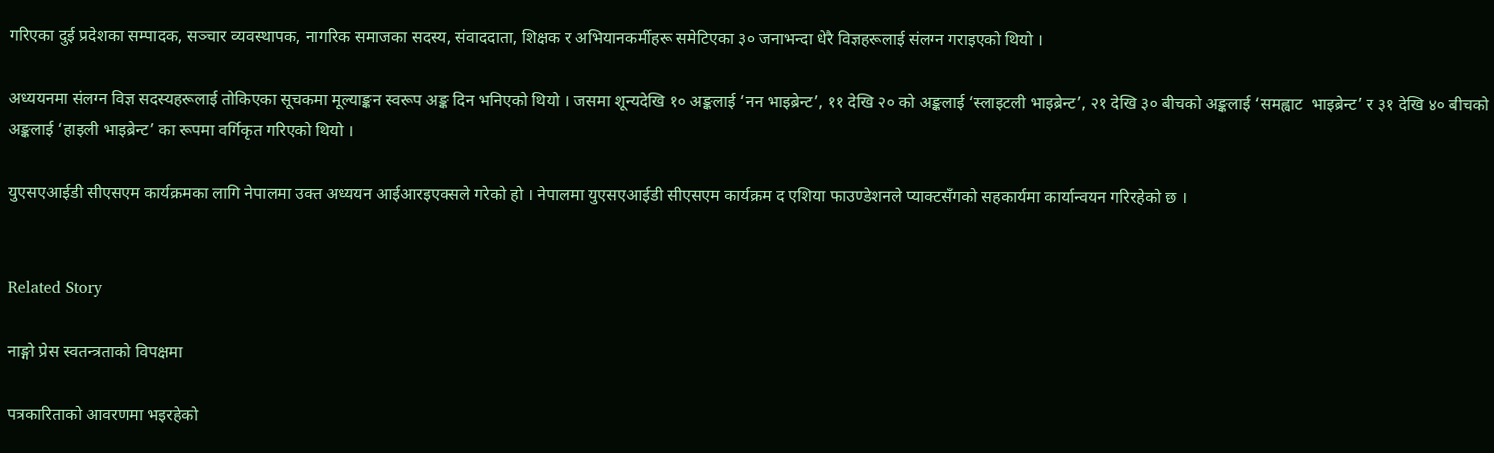गरिएका दुई प्रदेशका सम्पादक, सञ्चार व्यवस्थापक, नागरिक समाजका सदस्य, संवाददाता, शिक्षक र अभियानकर्मीहरू समेटिएका ३० जनाभन्दा धेरै विज्ञहरूलाई संलग्न गराइएको थियो ।

अध्ययनमा संलग्न विज्ञ सदस्यहरूलाई तोकिएका सूचकमा मूल्याङ्कन स्वरूप अङ्क दिन भनिएको थियो । जसमा शून्यदेखि १० अङ्कलाई ‘नन भाइब्रेन्ट’, ११ देखि २० को अङ्कलाई ‘स्लाइटली भाइब्रेन्ट’, २१ देखि ३० बीचको अङ्कलाई ‘समह्वाट  भाइब्रेन्ट’ र ३१ देखि ४० बीचको अङ्कलाई ‘हाइली भाइब्रेन्ट’ का रूपमा वर्गिकृत गरिएको थियो ।

युएसएआईडी सीएसएम कार्यक्रमका लागि नेपालमा उक्त अध्ययन आईआरइएक्सले गरेको हो । नेपालमा युएसएआईडी सीएसएम कार्यक्रम द एशिया फाउण्डेशनले प्याक्टसँगको सहकार्यमा कार्यान्वयन गरिरहेको छ ।


Related Story

नाङ्गो प्रेस स्वतन्त्रताको विपक्षमा

पत्रकारिताको आवरणमा भइरहेको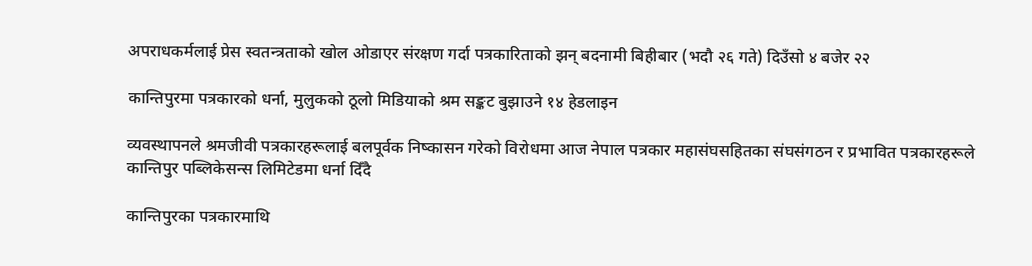अपराधकर्मलाई प्रेस स्वतन्त्रताको खोल ओडाएर संरक्षण गर्दा पत्रकारिताको झन् बदनामी बिहीबार (भदौ २६ गते) दिउँसो ४ बजेर २२

कान्तिपुरमा पत्रकारको धर्ना, मुलुकको ठूलो मिडियाको श्रम सङ्कट बुझाउने १४ हेडलाइन

व्यवस्थापनले श्रमजीवी पत्रकारहरूलाई बलपूर्वक निष्कासन गरेको विरोधमा आज नेपाल पत्रकार महासंघसहितका संघसंगठन र प्रभावित पत्रकारहरूले कान्तिपुर पब्लिकेसन्स लिमिटेडमा धर्ना दिँदै

कान्तिपुरका पत्रकारमाथि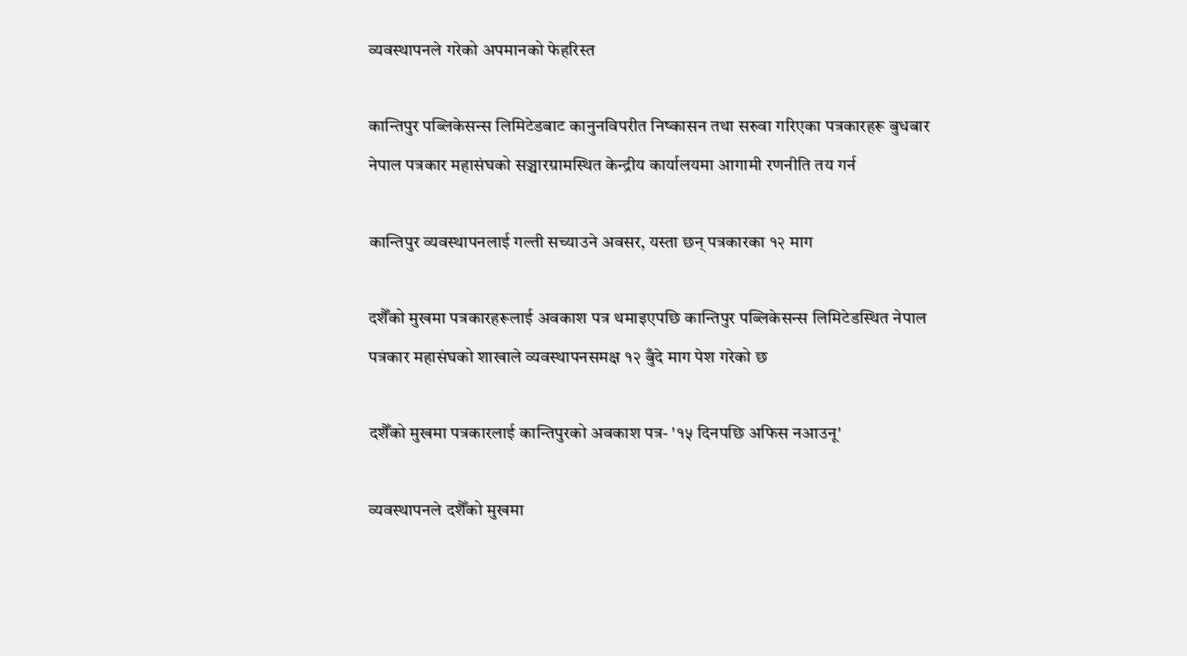व्यवस्थापनले गरेको अपमानको फेहरिस्त

कान्तिपुर पब्लिकेसन्स लिमिटेडबाट कानुनविपरीत निष्कासन तथा सरुवा गरिएका पत्रकारहरू बुधबार नेपाल पत्रकार महासंघको सञ्चारग्रामस्थित केन्द्रीय कार्यालयमा आगामी रणनीति तय गर्न

कान्तिपुर व्यवस्थापनलाई गल्ती सच्याउने अवसर, यस्ता छन् पत्रकारका १२ माग

दशैँको मुखमा पत्रकारहरूलाई अवकाश पत्र थमाइएपछि कान्तिपुर पब्लिकेसन्स लिमिटेडस्थित नेपाल पत्रकार महासंघको शाखाले व्यवस्थापनसमक्ष १२ बुँदे माग पेश गरेको छ

दशैँको मुखमा पत्रकारलाई कान्तिपुरको अवकाश पत्र- '१५ दिनपछि अफिस नआउनू'

व्यवस्थापनले दशैँको मुखमा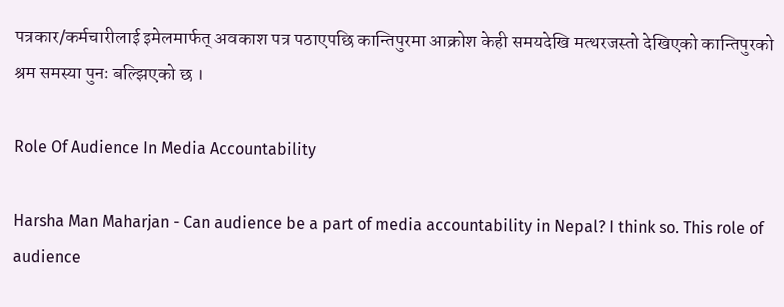पत्रकार/कर्मचारीलाई इमेलमार्फत् अवकाश पत्र पठाएपछि कान्तिपुरमा आक्रोश केही समयदेखि मत्थरजस्तो देखिएको कान्तिपुरको श्रम समस्या पुनः बल्झिएको छ ।

Role Of Audience In Media Accountability

Harsha Man Maharjan - Can audience be a part of media accountability in Nepal? I think so. This role of audience